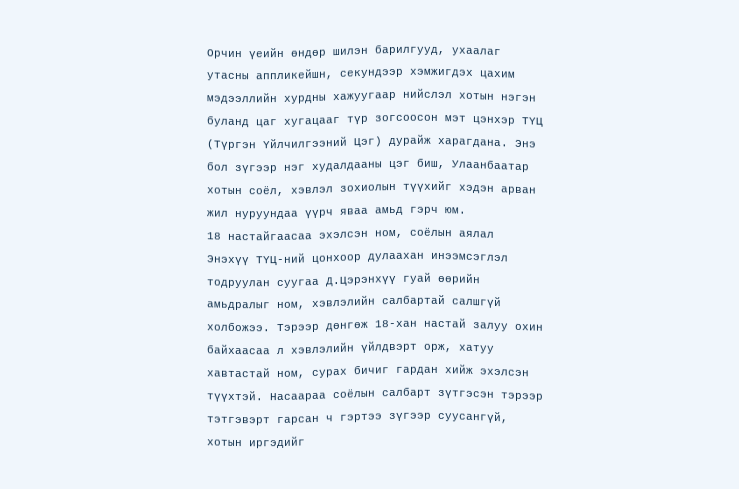Орчин үеийн өндөр шилэн барилгууд, ухаалаг утасны аппликейшн, секундээр хэмжигдэх цахим мэдээллийн хурдны хажуугаар нийслэл хотын нэгэн буланд цаг хугацааг түр зогсоосон мэт цэнхэр ТҮЦ (Түргэн Үйлчилгээний Цэг) дурайж харагдана. Энэ бол зүгээр нэг худалдааны цэг биш, Улаанбаатар хотын соёл, хэвлэл зохиолын түүхийг хэдэн арван жил нуруундаа үүрч яваа амьд гэрч юм.
18 настайгаасаа эхэлсэн ном, соёлын аялал
Энэхүү ТҮЦ-ний цонхоор дулаахан инээмсэглэл тодруулан суугаа Д.Цэрэнхүү гуай өөрийн амьдралыг ном, хэвлэлийн салбартай салшгүй холбожээ. Тэрээр дөнгөж 18-хан настай залуу охин байхаасаа л хэвлэлийн үйлдвэрт орж, хатуу хавтастай ном, сурах бичиг гардан хийж эхэлсэн түүхтэй. Насаараа соёлын салбарт зүтгэсэн тэрээр тэтгэвэрт гарсан ч гэртээ зүгээр суусангүй, хотын иргэдийг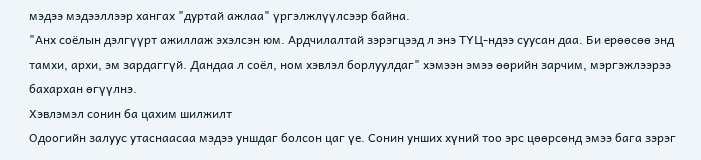мэдээ мэдээллээр хангах "дуртай ажлаа" үргэлжлүүлсээр байна.
"Анх соёлын дэлгүүрт ажиллаж эхэлсэн юм. Ардчилалтай зэрэгцээд л энэ ТҮЦ-ндээ суусан даа. Би ерөөсөө энд тамхи, архи, эм зардаггүй. Дандаа л соёл, ном хэвлэл борлуулдаг" хэмээн эмээ өөрийн зарчим, мэргэжлээрээ бахархан өгүүлнэ.
Хэвлэмэл сонин ба цахим шилжилт
Одоогийн залуус утаснаасаа мэдээ уншдаг болсон цаг үе. Сонин унших хүний тоо эрс цөөрсөнд эмээ бага зэрэг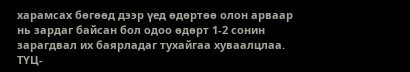харамсах бөгөөд дээр үед өдөртөө олон арваар нь зардаг байсан бол одоо өдөрт 1-2 сонин зарагдвал их баярладаг тухайгаа хуваалцлаа.
ТҮЦ-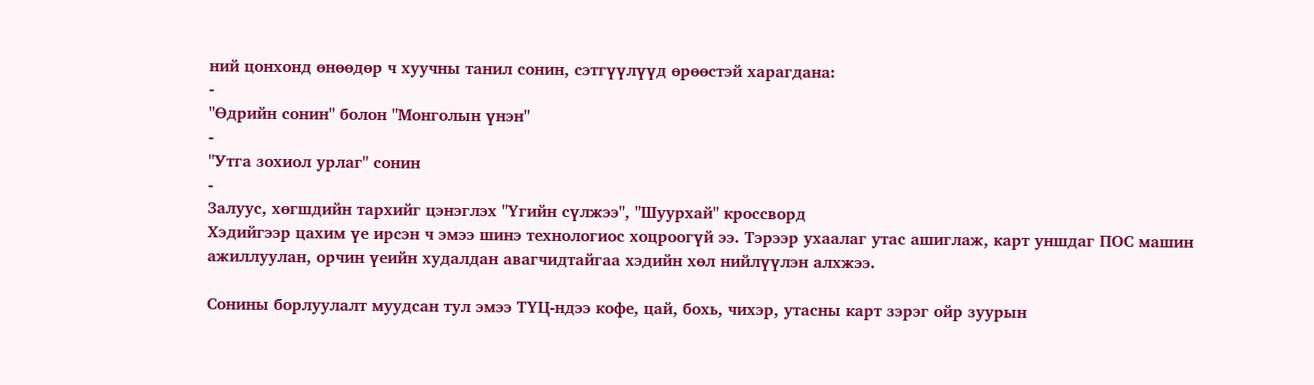ний цонхонд өнөөдөр ч хуучны танил сонин, сэтгүүлүүд өрөөстэй харагдана:
-
"Өдрийн сонин" болон "Монголын үнэн"
-
"Утга зохиол урлаг" сонин
-
Залуус, хөгшдийн тархийг цэнэглэх "Үгийн сүлжээ", "Шуурхай" кроссворд
Хэдийгээр цахим үе ирсэн ч эмээ шинэ технологиос хоцроогүй ээ. Тэрээр ухаалаг утас ашиглаж, карт уншдаг ПОС машин ажиллуулан, орчин үеийн худалдан авагчидтайгаа хэдийн хөл нийлүүлэн алхжээ.

Сонины борлуулалт муудсан тул эмээ ТҮЦ-ндээ кофе, цай, бохь, чихэр, утасны карт зэрэг ойр зуурын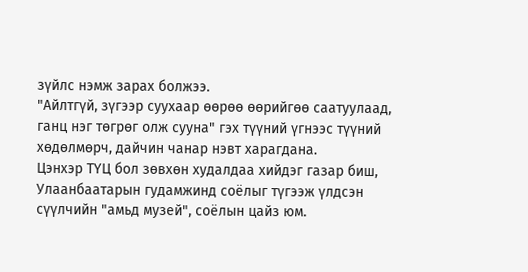зүйлс нэмж зарах болжээ.
"Айлтгүй, зүгээр суухаар өөрөө өөрийгөө саатуулаад, ганц нэг төгрөг олж сууна" гэх түүний үгнээс түүний хөдөлмөрч, дайчин чанар нэвт харагдана.
Цэнхэр ТҮЦ бол зөвхөн худалдаа хийдэг газар биш, Улаанбаатарын гудамжинд соёлыг түгээж үлдсэн сүүлчийн "амьд музей", соёлын цайз юм.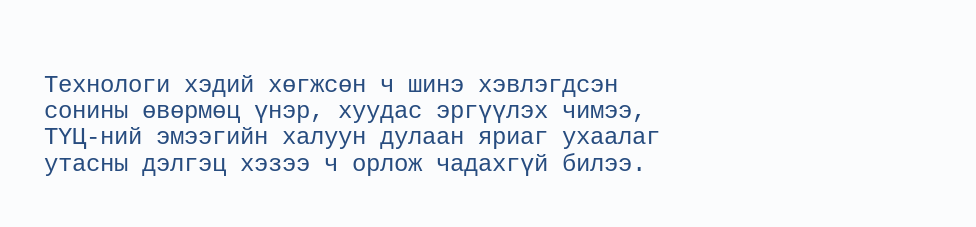Технологи хэдий хөгжсөн ч шинэ хэвлэгдсэн сонины өвөрмөц үнэр, хуудас эргүүлэх чимээ, ТҮЦ-ний эмээгийн халуун дулаан яриаг ухаалаг утасны дэлгэц хэзээ ч орлож чадахгүй билээ.